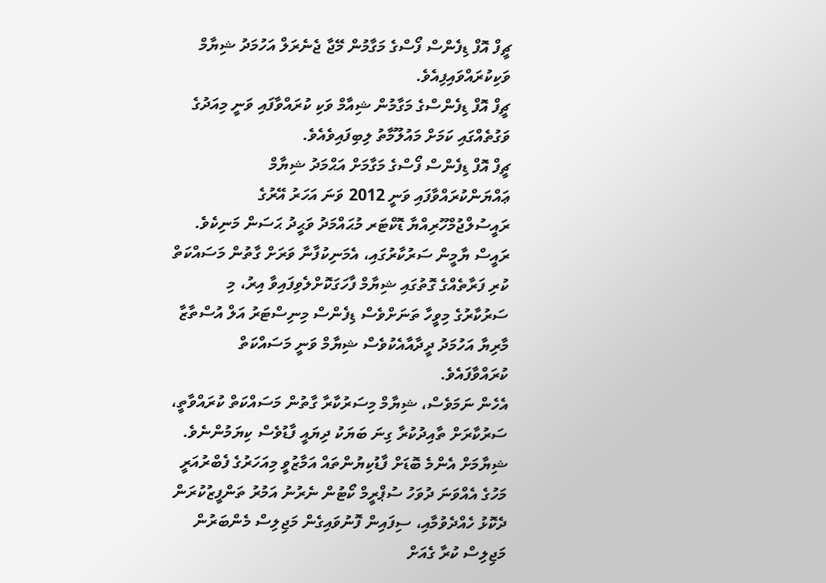ޗީފް އޮފް ޑިފެންސް ފޯސްގެ މަގާމުން މޭޖާ ޖެނެރަލް އަހުމަދު ޝިޔާމް ވަކިކުރައްވައިފިއެވެ.
ޗީފް އޮފް ޑިފެންސްގެ މަގާމުން ޝިއާމް ވަކި ކުރައްވާފައި ވަނީ މިއަދުގެ ވަގުތެއްގައި ކަމަށް މައުލޫމާތު ލިބިފައިވެއެވެ.
ޗީފް އޮފް ޑިފެންސް ފޯސްގެ މަގާމަށް އަޙްމަދު ޝިޔާމް ޢައްޔަންކުރައްވާފައި ވަނީ 2012 ވަނަ އަހަރު އޭރުގެ ރައީސުލްޖުމްހޫރިއްޔާ ޑޮކްޓަރ މުޙައްމަދު ވަޙީދު ޙަސަން މަނިކެވެ.
ރައީސް ޔާމީން ސަރުކާރުގައި، އެމަނިކުފާނާ ވަރަށް ގާތުން މަސައްކަތް ކުރި ފަރާތެއްގެ ގޮތުގައި ޝިޔާމް ފާހަގަކޮށްލެވިފައިވާ އިރު، މި ސަރުކާރުގެ މިވީހާ ތަނަށްވެސް ޑިފެންސް މިނިސްޓަރު އަލް އުސްތާޒާ މާރިޔާ އަހުމަދު ދީދާއާއެކުވެސް ޝިޔާމް ވަނީ މަސައްކަތް ކުރައްވާފައެވެ.
އެހެން ނަމަވެސް، ޝިޔާމް މިސަރުކާރާ ގާތުން މަސައްކަތް ކުރައްވާތީ، ސަރުކާރަށް ތާއިދުކުރާ ގިނަ ބަޔަކު ދިޔައީ ފާޑުވެސް ކިޔަމުންނެވެ.
ޝިޔާމަށް އެންމެ ބޮޑަށް ފާޑުކިޔުންތައް އަމާޒުވީ މިއަހަރުގެ ފެބްރުއަރީ މަހުގެ އެއްވަނަ ދުވަހު ސުޕްރީމް ކޯޓުން ނެރުނު އަމުރު ތަންފީޒުކުރަން ދެކޮޅު ހެއްދެވުމާއި، ސިފައިން ފޮނުވައިގެން މަޖިލިސް މެންބަރުން މަޖިލިސް ކުރާ ގެއަށް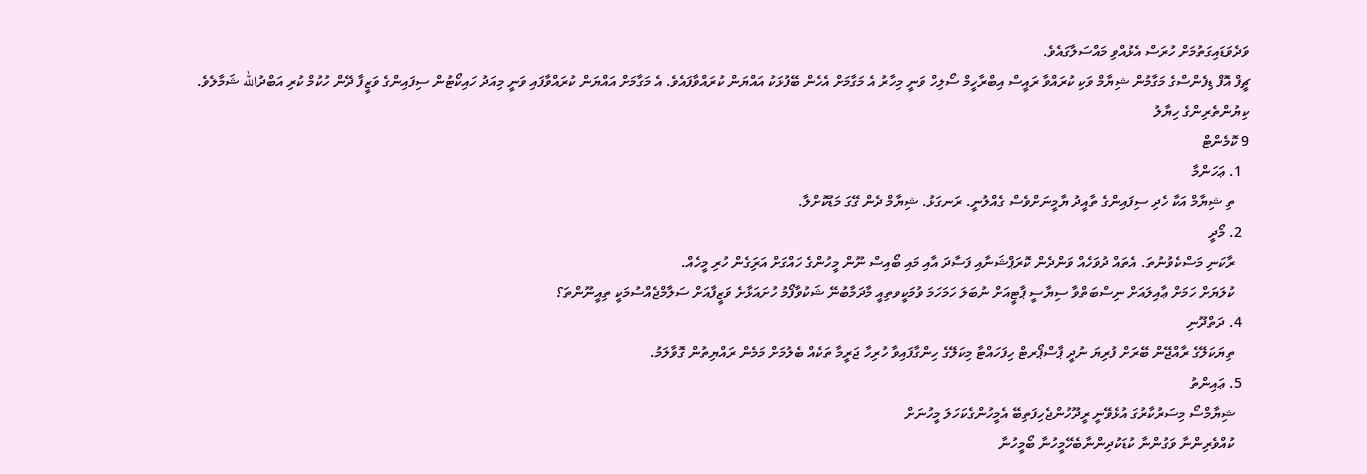ވަދެވަޑައިގަތުމަށް ހުރަސް އެޅުއްވި މައްސަލާގައެވެ.
ޗީފް އޮފް ޑިފެންސްގެ މަގާމުން ޝިޔާމް ވަކި ކުރައްވާ ރައީސް އިބްރާހީމް ސޯލިހް ވަނީ މިހާރު އެ މަގާމަށް އެހެން ބޭފުޅަކު އައްޔަން ކުރައްވާފައެވެ. އެ މަގާމަށް އައްޔަން ކުރައްވާފައި ވަނީ މިއަދު ހައިކޯޓުން ސިފައިންގެ ވަޒީފާ ދޭން ހުކުމް ކުރި އަބްދުالله ޝަމާލެވެ.
ކިޔުންތެރިންގެ ހިޔާލު
9 ކޮމެންޓް
  1. ޢަހަންމާ
    ތި ޝިޔާމް އަކާ ހެދި ސިފައިންގެ ތާއީދު ޔާމީނަށްވެސް ގެއްލުނީ. ރަނގަޅު. ޝިޔާމް ދެން ގޭގަ މަޑުކޮށްލާ.
  2. މޯދީ
    ރާކަނި މަސްކެވުނުތަ. އެތައް ދުވަހެއް ވަންދެން ކޮރަޕްޝަނާއި ފަސާދަ އާއި މައި ބޯއިސް ނޫން މީހުންގެ ހައްގަށް އަރަިގެން ހުރި މީހެއް.
    ކުލަޔަށް ހަމަށް ޢާއިލައަށް ނިސްބަތްވާ ސިޔާސީ ޕާޓީއަށް ނުބަލަ ހަމަހަމަ ވުމަކީވތިއީ މާދަމާބުނޭ ޝަކުވާފޯމު ހުށައަޅާށެ ވަޒީފާއަށް ސަލާމްޖެއްސުމަކީ ތިއީނޫންތަ؟
  4. ދަތްދޫނި
    ތިޔަކަލޭގެ ރާއްޖޭން ބޭރަށް ފުރިޔަ ނުދީ ޕާސްޕޯރޓް ހިފަހައްޓާ މިކަލޭގެ ހިންގާފައިވާ ހުރިހާ ޖަރީމާ ތަކެއް ބެލުމަށް މަމެން ރައްޔިތުން ގޮވާލަމު.
  5. ޢައިންތު
    ޝިޔާމްސޯ މިސަރުކާރުގަ އުޅެވޭނީ ރީދޫހުންޖެހިފަތިބޭ އެމީހުންގެކަހަލަ މީހުނަށް
    ކުއްވެރިންނާ ވަގުންނާ ކުޑަކުދިންނާބެހޭމީހުނާ ބޯމީހުނާ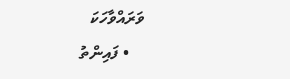ވަރައްވާހަކަ
    • ފައިންތު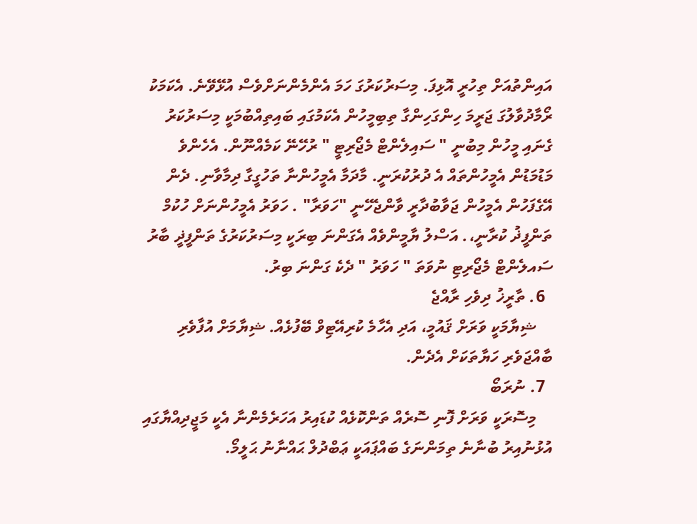އައިންތުއަށް ތިހުރީ އޮޅިފަ. މިސަރުކަރުގަ ހަމަ އެންމެންނަށްވެސް އުޅޭވޭނެ. އެކަމަކު ރޯމާދުވާލުގަ ޖަރީމަ ހިންގަހިންގާ ތިބިމީހުން އެކަމުގައި ބައިތިއްބުމަކީ މިސަރުކަރު ގެނައި މީހުން މިބުނީ " ސައިލެންޓް މެޖޯރިޓީ " ރުހޭނޭ ކަމެއްނޫން. އެހެންވެ މަޑުމަޑުން އެމީހުންތައް އެ ދުރުކުރަނީ. މާދަމާ އެމީހުންނާ ތަހުގީގާ ދިމާވާނި. ދެން އޭގެފަހުން އެމީހުން ޖަވާބުދާރީ ވާންޖެހޭނީ "ހަވަރާ" . ހަވަރު އެމީހުންނަށް ހުކުމް ތަންފީޛު ކުރާނީ،. އަސްލު ޔާމީންވެއް އެގަންނަ ބިރަކީ މިސަރުކަރުގެ ތަންފީޛީ ބާރު ސައލެންޓް މެޖޯރިޓި ނުވަތަ " ހަވަރު " ދެކެ ގަންނަ ބިރު.
  6. ތާރީޚު ދިވެހި ރާއްޖެ
    ޝިޔާމަކީ ވަރަށް ޤައުމީ، އަދި އެހާމެ ކުރިއޭޓިވް ބޭފުޅެއް. ޝިޔާމަށް އުފާވެރި ބާއްޖަވެރި ހަޔާތަކަށް އެދެން.
  7. ނުރަބޯ
    މިސޮރަކީ ވަރަށް ފޮނި ސޮރެއް ތަންކޮޅެއް ކުޑައިރު އަހަރެމެންނާ އެކީ މަޖީދިއްޔާގައި އުޅުނުއިރު ބުނާނެ ތިމަންނަގެ ބައްޕައަކީ ޢަބްދުލް ޙައްނާނު ޙަލީމޯ.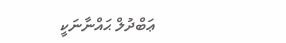ޢަބްދުލް ޙައްނާނަކީ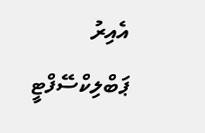އެއިރު ޕަބްލިކްސޭފްޓީ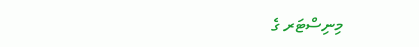މިނިސްޓަރ ގެ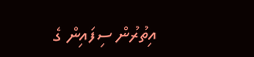އިތުރުން ސިފައިން ގެ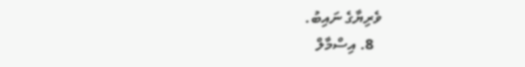ވެރިޔާގެ ނައިބު.
  8. އިސްމާލް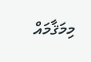މިމަޤާމައް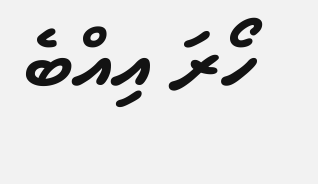ހޯރަ އިއްބެ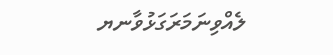ލެއްވިނަމަރަގަޅުވާނޔ